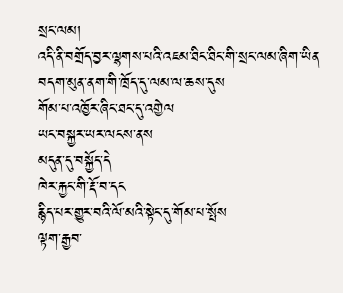སྲང་ལམ།
འདི་ནི་བགྲོད་བྱར་ལྷགས་པའི་འཇམ་ཐིང་ཐིང་གི་སྲང་ལམ་ཞིག་ཡིན
བདག་མུན་ནག་གི་ཁྲོད་དུ་ལམ་ལ་ཆས་དུས
གོམ་པ་འཁྱོར་ཞིང་ཐང་དུ་འགྱེལ
ཡང་བསྐྱར་ཡར་ལངས་ནས
མདུན་དུ་བསྐྱོད་དེ
ཁེར་རྐྱང་གི་རྡོ་བ་དང
རྙིད་པར་གྱུར་བའི་ལོ་མའི་སྟེང་དུ་གོམ་པ་སྤོས
ལྟག་རྒྱབ་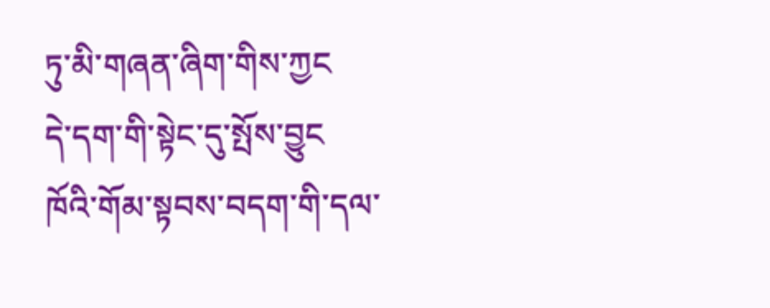ཏུ་མི་གཞན་ཞིག་གིས་ཀྱང
དེ་དག་གི་སྟེང་དུ་སྤོས་བྱུང
ཁོའི་གོམ་སྟབས་བདག་གི་དལ་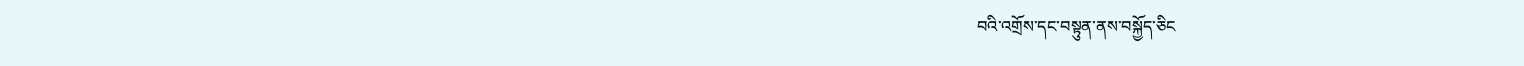བའི་འགྲོས་དང་བསྟུན་ནས་བསྐྱོད་ཅིང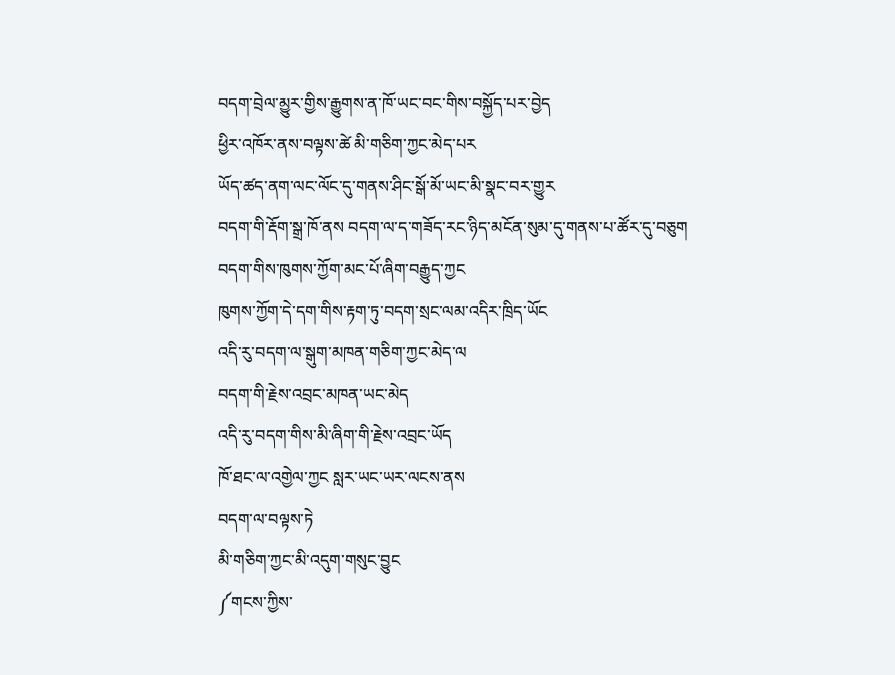བདག་བྲེལ་མྱུར་གྱིས་རྒྱུགས་ན་ཁོ་ཡང་བང་གིས་བསྐྱོད་པར་བྱེད
ཕྱིར་འཁོར་ནས་བལྟས་ཚེ མི་གཅིག་ཀྱང་མེད་པར
ཡོད་ཚད་ནག་ལང་ལོང་དུ་གནས་ཤིང་སྒོ་མོ་ཡང་མི་སྣང་བར་གྱུར
བདག་གི་རྡོག་སྒྲ་ཁོ་ནས བདག་ལ་ད་གཟོད་རང་ཉིད་མངོན་སུམ་དུ་གནས་པ་ཚོར་དུ་བཅུག
བདག་གིས་ཁུགས་ཀྱོག་མང་པོ་ཞིག་བརྒྱུད་ཀྱང
ཁུགས་ཀྱོག་དེ་དག་གིས་རྟག་ཏུ་བདག་སྲང་ལམ་འདིར་ཁྲིད་ཡོང
འདི་རུ་བདག་ལ་སྒུག་མཁན་གཅིག་ཀྱང་མེད་ལ
བདག་གི་རྗེས་འབྲང་མཁན་ཡང་མེད
འདི་རུ་བདག་གིས་མི་ཞིག་གི་རྗེས་འབྲང་ཡོད
ཁོ་ཐང་ལ་འགྱེལ་ཀྱང སླར་ཡང་ཡར་ལངས་ནས
བདག་ལ་བལྟས་ཏེ
མི་གཅིག་ཀྱང་མི་འདུག་གསུང་བྱུང
༼གངས་ཀྱིས་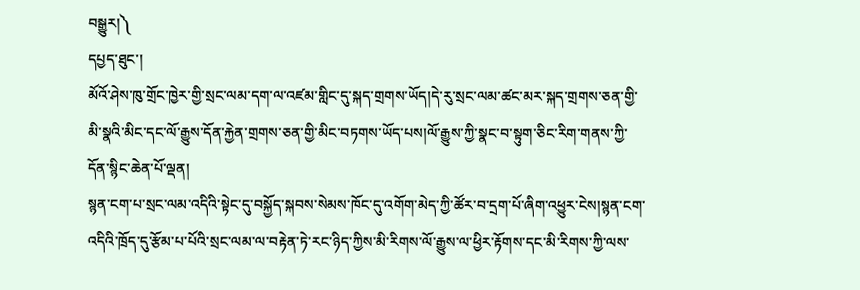བསྒྱུར།༽
དཔྱད་ཐུང་།
མོའོ་ཤེས་ཁུ་གྲོང་ཁྱེར་གྱི་སྲང་ལམ་དག་ལ་འཛམ་གླིང་དུ་སྐད་གྲགས་ཡོད།དེ་རུ་སྲང་ལམ་ཚང་མར་སྐད་གྲགས་ཅན་གྱི་མི་སྣའི་མིང་དང་ལོ་རྒྱུས་དོན་རྐྱེན་གྲགས་ཅན་གྱི་མིང་བཏགས་ཡོད་པས།ལོ་རྒྱུས་ཀྱི་སྣང་བ་སྟུག་ཅིང་རིག་གནས་ཀྱི་དོན་སྙིང་ཆེན་པོ་ལྡན།
སྙན་ངག་པ་སྲང་ལམ་འདིའི་སྟེང་དུ་བསྐྱོད་སྐབས་སེམས་ཁོང་དུ་འགོག་མེད་ཀྱི་ཚོར་བ་དྲག་པོ་ཞིག་འཕྱུར་ངེས།སྙན་ངག་འདིའི་ཁྲོད་དུ་རྩོམ་པ་པོའི་སྲང་ལམ་ལ་བརྟེན་ཏེ་རང་ཉིད་ཀྱིས་མི་རིགས་ལོ་རྒྱུས་ལ་ཕྱིར་རྟོགས་དང་མི་རིགས་ཀྱི་ལས་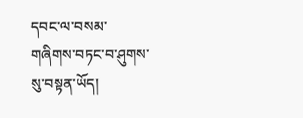དབང་ལ་བསམ་གཞིགས་བཏང་བ་ཤུགས་སུ་བསྟན་ཡོད།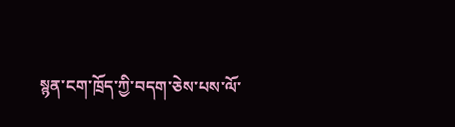སྙན་ངག་ཁྲོད་ཀྱི་བདག་ཅེས་པས་ལོ་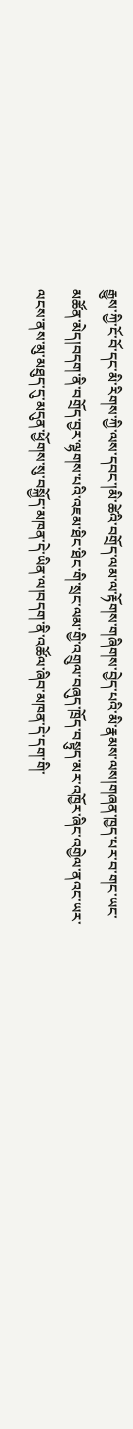རྒྱུས་ཀྱི་ངོ་བོ་དང་མི་རིགས་ཀྱི་ལས་དབང་།མི་ཚེའི་བགྲོད་ལམ་ལ་རྟོགས་གཞིགས་བྱེད་པའི་མི་རྣམས་ལས།གཞན་ཁྱད་པར་བ་གང་ཡང་མཚོན་མེད།བདག་ནི་བགྲོད་བྱར་ལྷགས་པའི་འཇམ་ཐིང་ཐིང་གི་སྲང་ལམ་གྱི་འགྲུལ་བཞུད་ཁྲོད་བསྟུད་མར་འཁྱོར་ཞིང་འགྱེལ་ནའང་ཡར་ལངས་ནས་མུ་མཐུད་དུ་མདུན་ཕྱོགས་སུ་བསྐྱོད་མཁན་དེ་ཡིན་ལ།བདག་ནི་འཚོལ་ཞིབ་མཁན་དེ་དག་གི་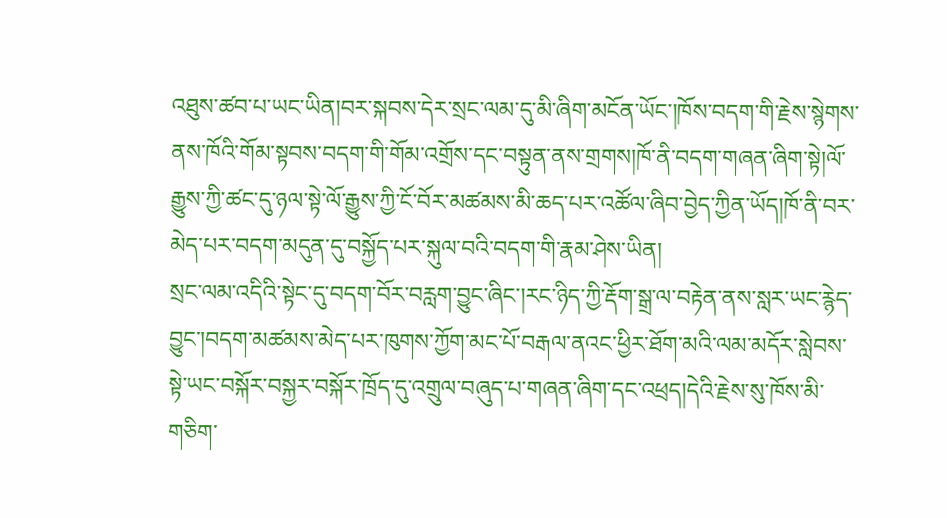འཐུས་ཚབ་པ་ཡང་ཡིན།བར་སྐབས་དེར་སྲང་ལམ་དུ་མི་ཞིག་མངོན་ཡོང་།ཁོས་བདག་གི་རྗེས་སྙེགས་ནས་ཁོའི་གོམ་སྟབས་བདག་གི་གོམ་འགྲོས་དང་བསྟུན་ནས་གྲགས།ཁོ་ནི་བདག་གཞན་ཞིག་སྟེ།ལོ་རྒྱུས་ཀྱི་ཚང་དུ་ཉལ་སྟེ་ལོ་རྒྱུས་ཀྱི་ངོ་བོར་མཚམས་མི་ཆད་པར་འཚོལ་ཞིབ་བྱེད་ཀྱིན་ཡོད།ཁོ་ནི་བར་མེད་པར་བདག་མདུན་དུ་བསྐྱོད་པར་སྐུལ་བའི་བདག་གི་རྣམ་ཤེས་ཡིན།
སྲང་ལམ་འདིའི་སྟེང་དུ་བདག་བོར་བརླག་བྱུང་ཞིང་།རང་ཉིད་ཀྱི་རྡོག་སྒྲ་ལ་བརྟེན་ནས་སླར་ཡང་རྙེད་བྱུང་།བདག་མཚམས་མེད་པར་ཁུགས་ཀྱོག་མང་པོ་བརྒལ་ནའང་ཕྱིར་ཐོག་མའི་ལམ་མདོར་སླེབས་སྟེ་ཡང་བསྐོར་བསྐྱར་བསྐོར་ཁྲོད་དུ་འགྲུལ་བཞུད་པ་གཞན་ཞིག་དང་འཕྲད།དེའི་རྗེས་སུ་ཁོས་མི་གཅིག་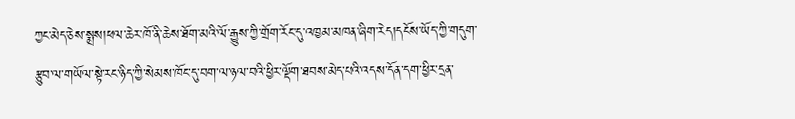ཀྱང་མེད་ཅེས་སྨྲས།ཕལ་ཆེར་ཁོ་ནི་ཆེས་ཐོག་མའི་ལོ་རྒྱུས་ཀྱི་གྲོག་རོང་དུ་འཁྱམ་མཁན་ཞིག་རེད།དངོས་ཡོད་ཀྱི་གདུག་རྩུབ་ལ་གཡོལ་སྟེ་རང་ཉིད་ཀྱི་སེམས་ཁོང་དུ་བག་ལ་ཉལ་བའི་ཕྱིར་ལྡོག་ཐབས་མེད་པའི་འདས་དོན་དག་ཕྱིར་དྲན་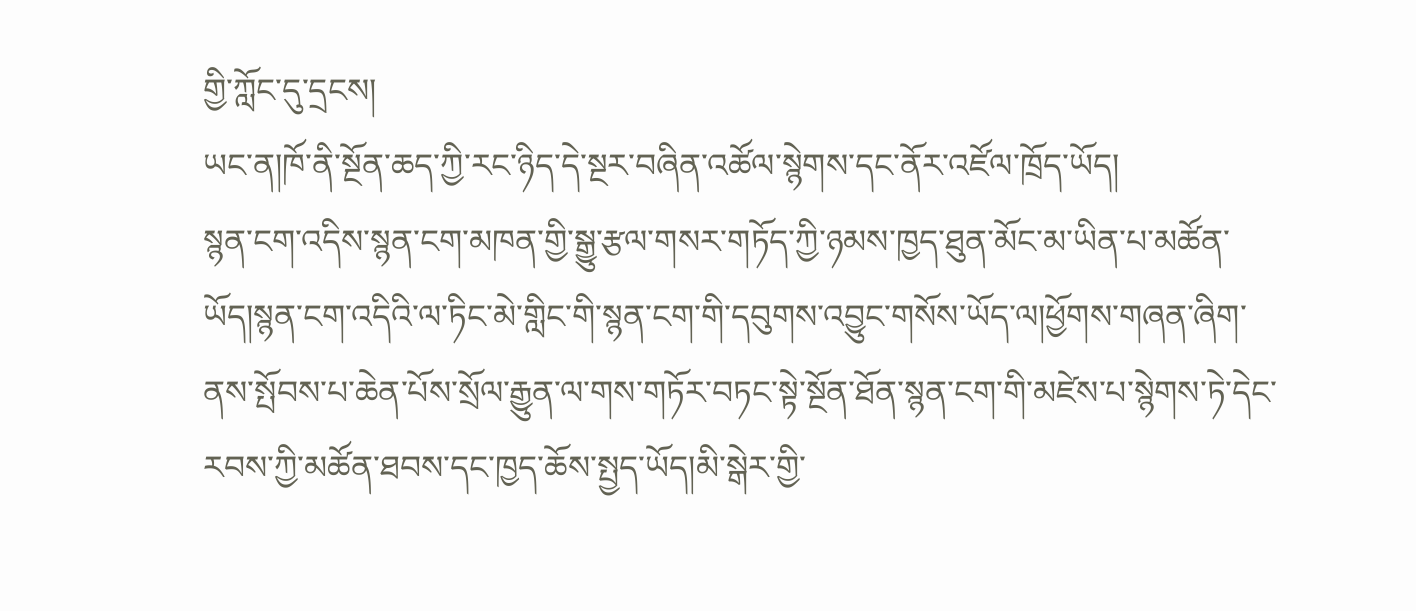གྱི་ཀློང་དུ་དྲངས།
ཡང་ན།ཁོ་ནི་སྔོན་ཆད་ཀྱི་རང་ཉིད་དེ་སྔར་བཞིན་འཚོལ་སྙེགས་དང་ནོར་འཛོལ་ཁྲོད་ཡོད།
སྙན་ངག་འདིས་སྙན་ངག་མཁན་གྱི་སྒྱུ་རྩལ་གསར་གཏོད་ཀྱི་ཉམས་ཁྱད་ཐུན་མོང་མ་ཡིན་པ་མཚོན་ཡོད།སྙན་ངག་འདིའི་ལ་ཏིང་མེ་གླིང་གི་སྙན་ངག་གི་དབུགས་འབྱུང་གསོས་ཡོད་ལ།ཕྱོགས་གཞན་ཞིག་ནས་སྤོབས་པ་ཆེན་པོས་སྲོལ་རྒྱུན་ལ་གས་གཏོར་བཏང་སྟེ་སྔོན་ཐོན་སྙན་ངག་གི་མཛེས་པ་སྙེགས་ཏེ་དེང་རབས་ཀྱི་མཚོན་ཐབས་དང་ཁྱད་ཆོས་སྤྱད་ཡོད།མི་སྒེར་གྱི་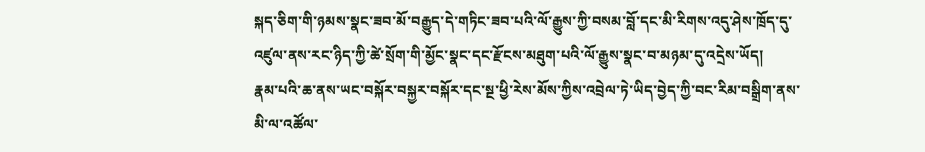སྐད་ཅིག་གི་ཉམས་སྣང་ཟབ་མོ་བརྒྱུད་དེ་གཏིང་ཟབ་པའི་ལོ་རྒྱུས་ཀྱི་བསམ་བློ་དང་མི་རིགས་འདུ་ཤེས་ཁྲོད་དུ་འཛུལ་ནས་རང་ཉིད་ཀྱི་ཚེ་སྲོག་གི་མྱོང་སྣང་དང་རྫོངས་མཐུག་པའི་ལོ་རྒྱུས་སྣང་བ་མཉམ་དུ་འདྲེས་ཡོད།
རྣམ་པའི་ཆ་ནས་ཡང་བསྐོར་བསྐྱར་བསྐོར་དང་སྔ་ཕྱི་རེས་མོས་ཀྱིས་འབྲེལ་ཏེ་ཡིད་བྱེད་ཀྱི་བང་རིམ་བསྒྲིག་ནས་མི་ལ་འཚོལ་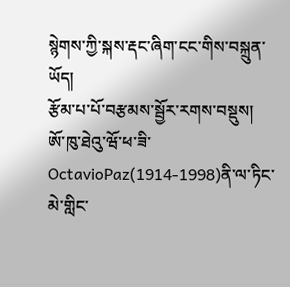སྙེགས་ཀྱི་སྐས་རྡང་ཞིག་ངང་གིས་བསྐྲུན་ཡོད།
རྩོམ་པ་པོ་བརྩམས་སྦྱོར་རགས་བསྡུས།
ཨོ་ཁུ་ཐེའུ་ཝོ་ཕ་ཟི་OctavioPaz(1914-1998)ནི་ལ་ཏིང་མེ་གླིང་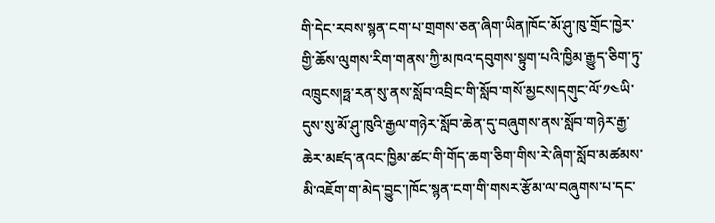གི་དེང་རབས་སྙན་ངག་པ་གྲགས་ཅན་ཞིག་ཡིན།ཁོང་མོ་ཤུ་ཁུ་གྲོང་ཁྱེར་གྱི་ཆོས་ལུགས་རིག་གནས་ཀྱི་མཁའ་དབུགས་སྟུག་པའི་ཁྱིམ་རྒྱུད་ཅིག་ཏུ་འཁྲུངས།ཧྥ་རན་སུ་ནས་སློབ་འབྲིང་གི་སློབ་གསོ་མྱངས།དགུང་ལོ་༡༤ཡི་དུས་སུ་མོ་ཤུ་ཁུའི་རྒྱལ་གཉེར་སློབ་ཆེན་དུ་བཞུགས་ནས་སློབ་གཉེར་རྒྱ་ཆེར་མཛད་ནའང་ཁྱིམ་ཚང་གི་གོད་ཆག་ཅིག་གིས་རེ་ཞིག་སློབ་མཚམས་མི་འཇོག་ག་མེད་བྱུང་།ཁོང་སྙན་ངག་གི་གསར་རྩོམ་ལ་བཞུགས་པ་དང་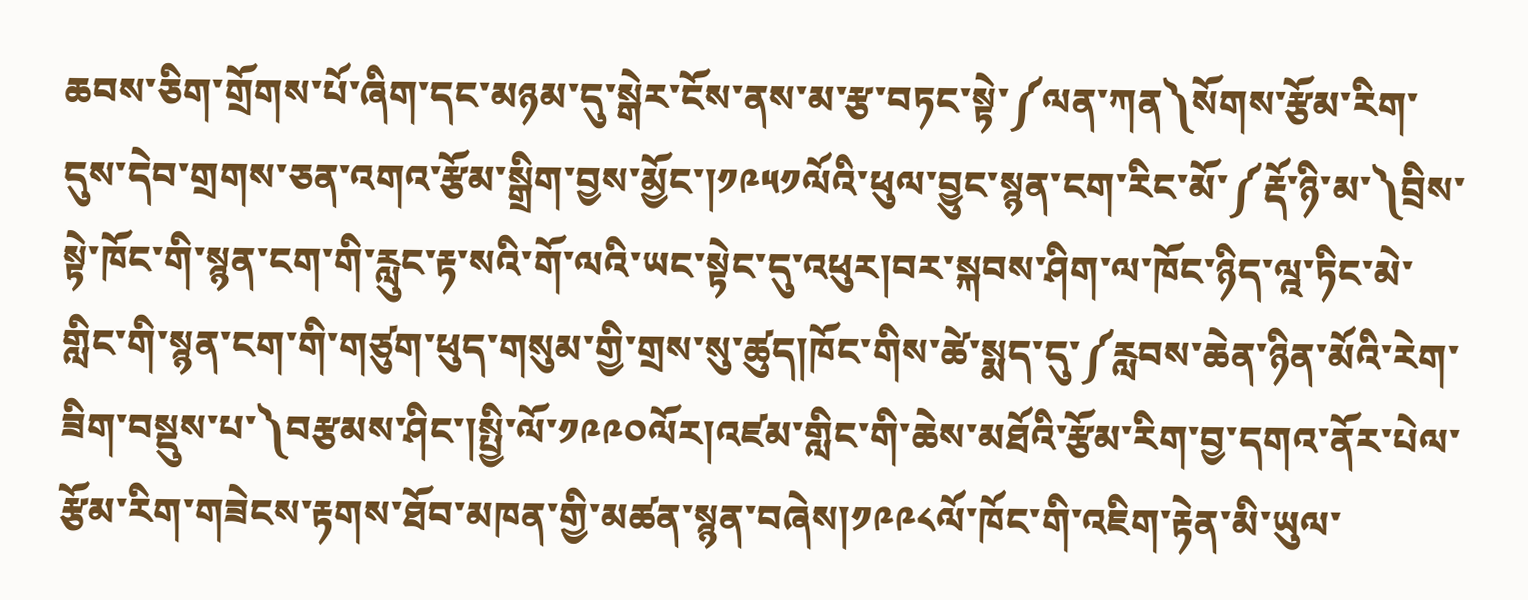ཆབས་ཅིག་གྲོགས་པོ་ཞིག་དང་མཉམ་དུ་སྒེར་ངོས་ནས་མ་རྩ་བཏང་སྟེ་༼ལན་ཀན༽སོགས་རྩོམ་རིག་དུས་དེབ་གྲགས་ཅན་འགའ་རྩོམ་སྒྲིག་བྱས་མྱོང་།༡༩༥༡ལོའི་ཕུལ་བྱུང་སྙན་ངག་རིང་མོ་༼རྡོ་ཉི་མ་༽བྲིས་སྟེ་ཁོང་གི་སྙན་ངག་གི་རླུང་རྟ་སའི་གོ་ལའི་ཡང་སྟེང་དུ་འཕུར།བར་སྐབས་ཤིག་ལ་ཁོང་ཉིད་ལྰ་ཏིང་མེ་གླིང་གི་སྙན་ངག་གི་གཙུག་ཕུད་གསུམ་གྱི་གྲས་སུ་ཚུད།ཁོང་གིས་ཚེ་སྨད་དུ་༼རླབས་ཆེན་ཉིན་མོའི་རེག་ཟིག་བསྡུས་པ་༽བརྩམས་ཤིང་།སྤྱི་ལོ་༡༩༩༠ལོར།འཛམ་གླིང་གི་ཆེས་མཐོའི་རྩོམ་རིག་བྱ་དགའ་ནོར་པེལ་རྩོམ་རིག་གཟེངས་རྟགས་ཐོབ་མཁན་གྱི་མཚན་སྙན་བཞེས།༡༩༩༨ལོ་ཁོང་གི་འཇིག་རྟེན་མི་ཡུལ་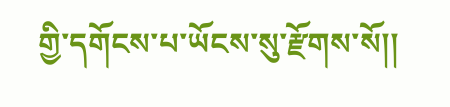གྱི་དགོངས་པ་ཡོངས་སུ་རྫོགས་སོ།།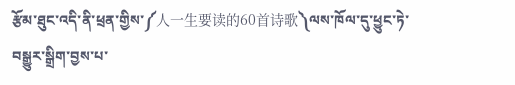རྩོམ་ཐུང་འདི་ནི་ཕྲན་གྱིས་༼人一生要读的60首诗歌༽ལས་ཁོལ་དུ་ཕྱུང་ཏེ་བསྒྱུར་སྒྲིག་བྱས་པ་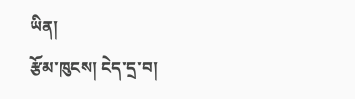ཡིན།
རྩོམ་ཁུངས། ངེད་དྲ་བ།